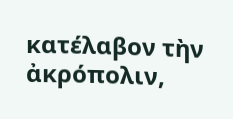κατέλαβον τὴν ἀκρόπολιν,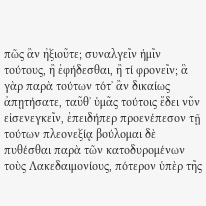πῶς ἂν ἠξιοῦτε; συναλγεῖν ἡμῖν τούτους, ἢ ἐφήδεσθαι, ἢ τί φρονεῖν; ἃ γὰρ παρὰ τούτων τότʼ ἂν δικαίως ἀπῃτήσατε, ταῦθʼ ὑμᾶς τούτοις ἔδει νῦν εἰσενεγκεῖν, ἐπειδήπερ προενέπεσον τῇ τούτων πλεονεξίᾳ βούλομαι δὲ πυθέσθαι παρὰ τῶν κατοδυρομένων τοὺς Λακεδαιμονίους, πότερον ὑπὲρ τῆς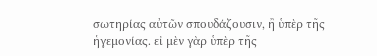σωτηρίας αὐτῶν σπουδάζουσιν, ἢ ὑπὲρ τῆς ἡγεμονίας. εἰ μὲν γὰρ ὑπὲρ τῆς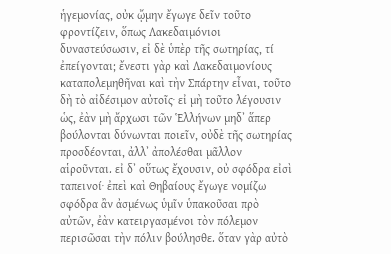ἡγεμονίας, οὐκ ᾤμην ἔγωγε δεῖν τοῦτο φροντίζειν, ὅπως Λακεδαιμόνιοι δυναστεύσωσιν, εἰ δὲ ὑπὲρ τῆς σωτηρίας, τί ἐπείγονται; ἔνεστι γὰρ καὶ Λακεδαιμονίους καταπολεμηθῆναι καὶ τὴν Σπάρτην εἶναι, τοῦτο δὴ τὸ αἰδέσιμον αὐτοῖς· εἰ μὴ τοῦτο λέγουσιν ὡς, ἐὰν μὴ ἄρχωσι τῶν Ἑλλήνων μηδʼ ἅπερ βούλονται δύνωνται ποιεῖν, οὐδὲ τῆς σωτηρίας προσδέονται, ἀλλʼ ἀπολέσθαι μᾶλλον αἱροῦνται. εἰ δʼ οὕτως ἔχουσιν, οὐ σφόδρα εἰσὶ ταπεινοί· ἐπεὶ καὶ Θηβαίους ἔγωγε νομίζω σφόδρα ἂν ἀσμένως ὑμῖν ὑπακοῦσαι πρὸ αὐτῶν, ἐὰν κατειργασμένοι τὸν πόλεμον περισῶσαι τὴν πόλιν βούλησθε. ὅταν γὰρ αὐτὸ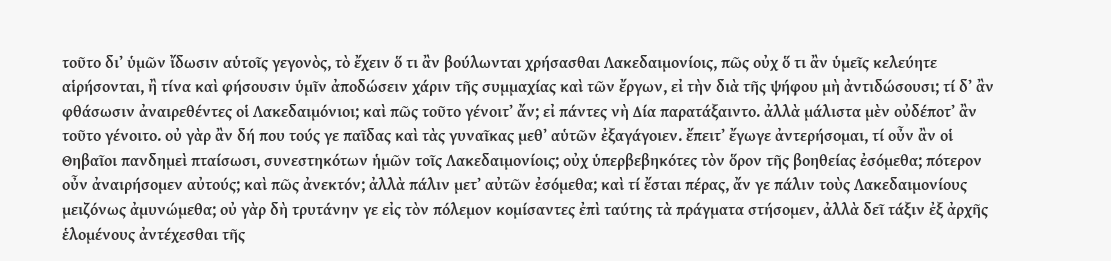τοῦτο διʼ ὑμῶν ἴδωσιν αὑτοῖς γεγονὸς, τὸ ἔχειν ὅ τι ἂν βούλωνται χρήσασθαι Λακεδαιμονίοις, πῶς οὐχ ὅ τι ἂν ὑμεῖς κελεύητε αἱρήσονται, ἢ τίνα καὶ φήσουσιν ὑμῖν ἀποδώσειν χάριν τῆς συμμαχίας καὶ τῶν ἔργων, εἰ τὴν διὰ τῆς ψήφου μὴ ἀντιδώσουσι; τί δʼ ἂν φθάσωσιν ἀναιρεθέντες οἱ Λακεδαιμόνιοι; καὶ πῶς τοῦτο γένοιτʼ ἄν; εἰ πάντες νὴ Δία παρατάξαιντο. ἀλλὰ μάλιστα μὲν οὐδέποτʼ ἂν τοῦτο γένοιτο. οὐ γὰρ ἂν δή που τούς γε παῖδας καὶ τὰς γυναῖκας μεθʼ αὑτῶν ἐξαγάγοιεν. ἔπειτʼ ἔγωγε ἀντερήσομαι, τί οὖν ἂν οἱ Θηβαῖοι πανδημεὶ πταίσωσι, συνεστηκότων ἡμῶν τοῖς Λακεδαιμονίοις; οὐχ ὑπερβεβηκότες τὸν ὅρον τῆς βοηθείας ἐσόμεθα; πότερον οὖν ἀναιρήσομεν αὐτούς; καὶ πῶς ἀνεκτόν; ἀλλὰ πάλιν μετʼ αὐτῶν ἐσόμεθα; καὶ τί ἔσται πέρας, ἄν γε πάλιν τοὺς Λακεδαιμονίους μειζόνως ἀμυνώμεθα; οὐ γὰρ δὴ τρυτάνην γε εἰς τὸν πόλεμον κομίσαντες ἐπὶ ταύτης τὰ πράγματα στήσομεν, ἀλλὰ δεῖ τάξιν ἐξ ἀρχῆς ἑλομένους ἀντέχεσθαι τῆς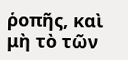ῥοπῆς, καὶ μὴ τὸ τῶν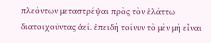πλεόντων μεταστρέψαι πρὸς τὸν ἐλάττω διατοιχοῦντας ἀεί. ἐπειδὴ τοίνυν τὸ μὲν μὴ εἶναι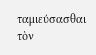ταμιεύσασθαι τὸν